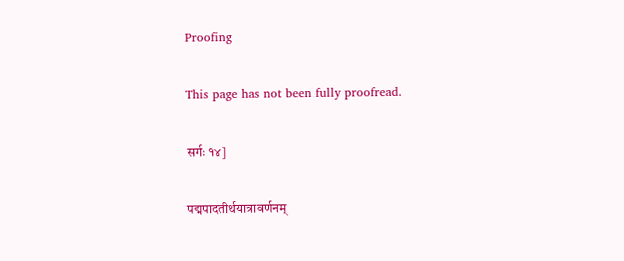Proofing

This page has not been fully proofread.

सर्गः १४]

पद्मपादतीर्थयात्रावर्णनम्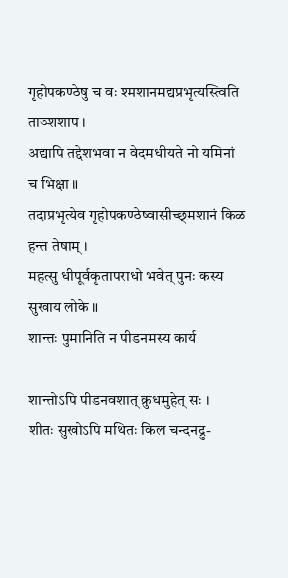गृहोपकण्ठेषु च वः श्मशानमद्यप्रभृत्यस्त्विति ताञ्शशाप ।
अद्यापि तद्देशभवा न वेदमधीयते नो यमिनां च भिक्षा ॥
तदाप्रभृत्येव गृहोपकण्ठेष्वासीच्छ्मशानं किळ हन्त तेषाम् ।
महत्सु धीपूर्वकृतापराधो भवेत् पुनः कस्य सुखाय लोके ॥
शान्तः पुमानिति न पीडनमस्य कार्य

शान्तोऽपि पीडनवशात् क्रुधमुहेत् सः ।
शीतः सुखोऽपि मथितः किल चन्दनद्रु-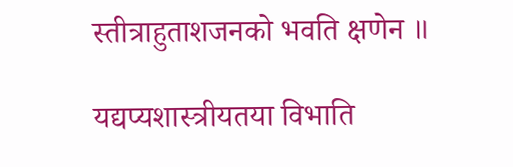स्तीत्राहुताशजनको भवति क्षणेन ॥

यद्यप्यशास्त्रीयतया विभाति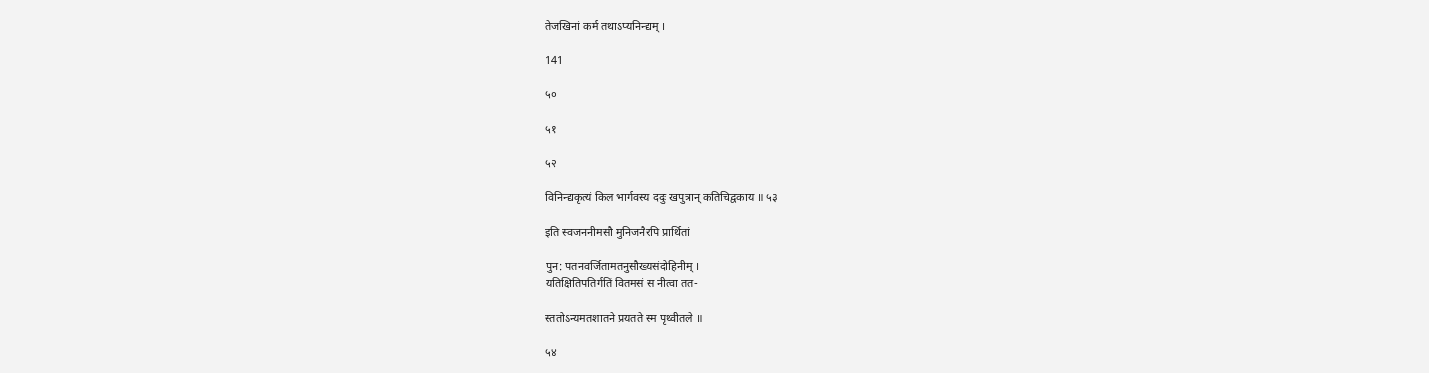तेजखिनां कर्म तथाऽप्यनिन्द्यम् ।

141

५०

५१

५२

विनिन्द्यकृत्यं किल भार्गवस्य ददुः खपुत्रान् कतिचिद्वकाय ॥ ५३

इति स्वजननीमसौ मुनिजनैरपि प्रार्थितां

पुन: पतनवर्जितामतनुसौख्यसंदोहिनीम् ।
यतिक्षितिपतिर्गतिं वितमसं स नीत्वा तत-

स्ततोऽन्यमतशातने प्रयतते स्म पृथ्वीतले ॥

५४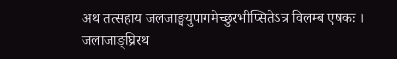अथ तत्सहाय जलजाङ्घयुपागमेच्छुरभीप्सितेऽत्र विलम्ब एषकः ।
जलाजाङ्घ्रिरथ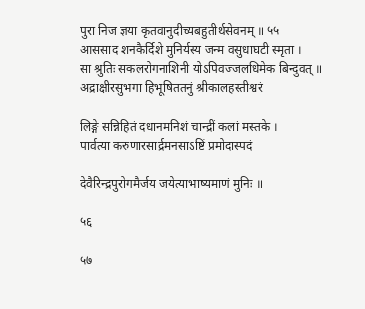पुरा निज ज्ञया कृतवानुदीच्यबहुतीर्थसेवनम् ॥ ५५
आससाद शनकैर्दिशे मुनिर्यस्य जन्म वसुधाघटी स्मृता ।
सा श्रुतिः सकलरोगनाशिनी योऽपिवज्जलधिमेक बिन्दुवत् ॥
अद्राक्षीरसुभगा हिभूषिततनुं श्रीकालहस्तीश्वरं

लिङ्गे सन्निहितं दधानमनिशं चान्द्रीं कलां मस्तके ।
पार्वत्या करुणारसार्द्रमनसाऽष्टिं प्रमोदास्पदं

देवैरिन्द्रपुरोगमैर्जय जयेत्याभाष्यमाणं मुनिः ॥

५६

५७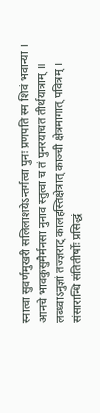स्नात्वा सुवर्णमुखरी सलिलाशयेऽन्तर्गत्वा पुनः प्रणपति स्म शिवं भवान्या ।
आनचे भावकुसुमैर्मनसा नुनाव स्तुत्वा च तं पुनरयाचत तीर्थयात्राम् ॥
लब्ध्वाऽनुज्ञां तज्ज्ञराट् कालहस्तिक्षेत्रात् काञ्ची क्षेत्रमागात् पवित्रम् ।
संसारान्धि संतितीर्षोः प्रसिद्धं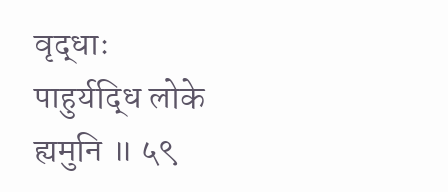वृद्धाः पाहुर्यद्धि लोके ह्यमुनि ॥ ५९